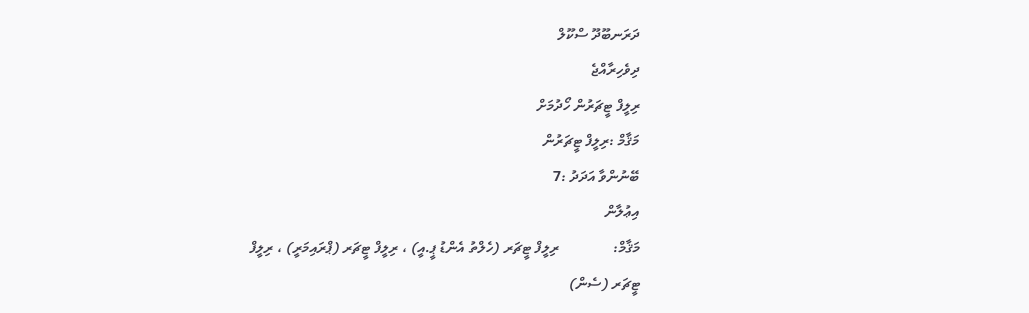ދަރަނބޫދޫ ސްކޫލް
ދިވެހިރާއްޖެ
ރިލީފް ޓީޗަރުން ހޯދުމަށް
މަޤާމް :ރިލީފް ޓީޗަރުން
ބޭނުންވާ އަދަދު :7
އިޢުލާން
މަޤާމް:               ރިލީފް ޓީޗަރ (ހެލްތު އެންޑު ޕީ.އީ) ، ރިލީފް ޓީޗަރ (ޕްރައިމަރީ) ، ރިލީފް ޓީޗަރ (ސެން)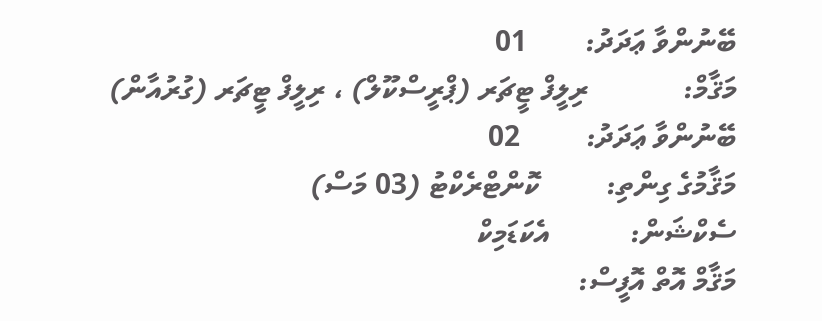ބޭނުންވާ ޢަދަދު:        01
މަޤާމް:             ރިލީފް ޓީޗަރ (ޕްރީސްކޫލް) ، ރިލީފް ޓީޗަރ (ގުރުއާން)
ބޭނުންވާ ޢަދަދު:         02
މަޤާމުގެ ގިންތި:         ކޮންޓްރެކްޓު (03 މަސް)
ސެކްޝަން:           އެކަޑަމިކް
މަޤާމް އޮތް އޮފީސް: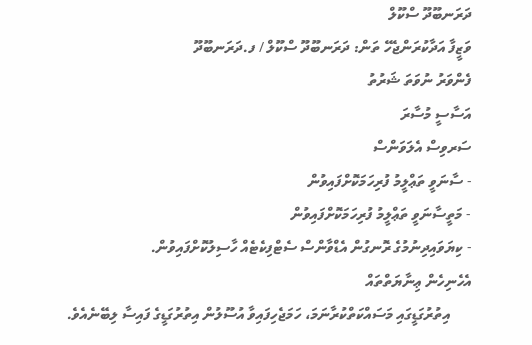ދަރަނބޫދޫ ސްކޫލް
ވަޒީފާ އަދާކުރަންޖެހޭ ތަން: ދަރަނބޫދޫ ސްކޫލް / ފ.ދަރަނބޫދޫ
ފެންވަރު ނުވަތަ ޝަރުތު
އަސާސީ މުސާރަ
ސަރވިސް އެލަވަންސް
- ސާނަވީ ތަޢްލީމު ފުރިހަމަކޮށްފައިވުން
- މަތީސާނަވީ ތަޢްލީމު ފުރިހަމަކޮށްފައިވުން
- ކިޔަވައިދިނުމުގެ ރޮނގުން އެޑްވާންސް ސެޓްފިކެޓެއް ހާސިލުކޮށްފައިވުން.
އެހެނިހެން ޢިނާޔަތްތައް
      އިތުރުގަޑީގައި މަސައްކަތްކުރާނަމަ، ހަމަޖެހިފައިވާ އުސޫލުން އިތުރުގަޑީގެ ފައިސާ ލިބޭނެއެވެ.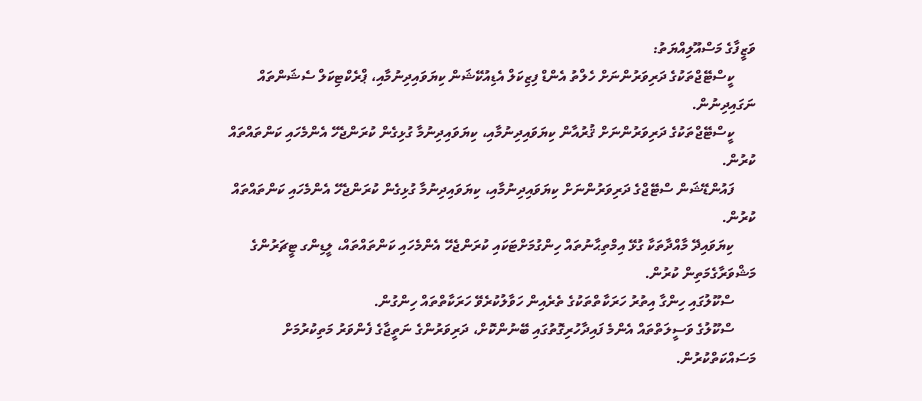ވަޒީފާގެ މަސްއޫލިއްޔަތު:
      ކީސްޓޭޖްތަކުގެ ދަރިވަރުންނަށް ހެލްތު އެންޑް ފިޒިކަލް އެޑިއުކޭޝަން ކިޔަވައިދިނުމާއި، ޕްރެކްޓިކަލް ސެޝަންތައް ނަގައިދިނުން.
      ކީސްޓޭޖްތަކުގެ ދަރިވަރުންނަށް ޤުރުއާން ކިޔަވައިދިނުމާއި، ކިޔަވައިދިނުމާ ގުޅިގެން ކުރަންޖެހޭ އެންމެހައި ކަންތައްތައް ކުރުން.
      ފައުންޑޭޝަން ސްޓޭޖްގެ ދަރިވަރުންނަށް ކިޔަވައިދިނުމާއި، ކިޔަވައިދިނުމާ ގުޅިގެން ކުރަންޖެހޭ އެންމެހައި ކަންތައްތައް ކުރުން.
      ކިޔަވައިދޭ މާއްދާތަކާ ގުޅޭ އިމްތިޙާނުތައް ހިންގުމަށްޓަކައި ކުރަންޖެހޭ އެންމެހައި ކަންތައްތައް، ލީޑިންގ ޓީޗަރުންގެ މަޝްވަރާގެމަތިން ކުރުން.
      ސްކޫލުގައި ހިންގާ އިތުރު ހަރަކާތްތަކުގެ ތެރެއިން ހަވާލުކުރެވޭ ހަރަކާތްތައް ހިންގުން.
      ސްކޫލުގެ ވަސީލަތްތައް އެންމެ ފައިދާހުރިގޮތުގައި ބޭނުންކޮށް، ދަރިވަރުންގެ ނަތީޖާގެ ފެންވަރު މަތިކުރުމަށް މަސައްކަތްކުރުން.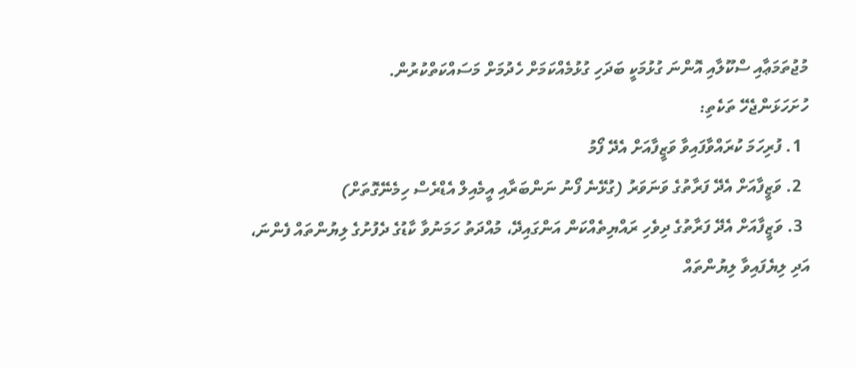މުޖުތަމަޢާއި ސްކޫލާއި އޮންނަ ގުޅުމަކީ ބަދަހި ގުޅުމެއްކަމަށް ހެދުމަށް މަސައްކަތްކުރުން.
ހުށަހަޅަންޖެހޭ ތަކެތި:
  1. ފުރިހަމަ ކުރައްވާފައިވާ ވަޒީފާއަށް އެދޭ ފޯމު
  2. ވަޒީފާއަށް އެދޭ ފަރާތުގެ ވަނަވަރު (ގުޅޭނެ ފޯނު ނަންބަރާއި އީމެއިލް އެޑްރެސް ހިމެނޭގޮތަށް)
  3. ވަޒީފާއަށް އެދޭ ފަރާތުގެ ދިވެހި ރައްޔިތެއްކަން އަންގައިދޭ، މުއްދަތު ހަމަނުވާ ކާޑުގެ ދެފުށުގެ ލިޔުންތައް ފެންނަ، އަދި ލިޔެފައިވާ ލިޔުންތައް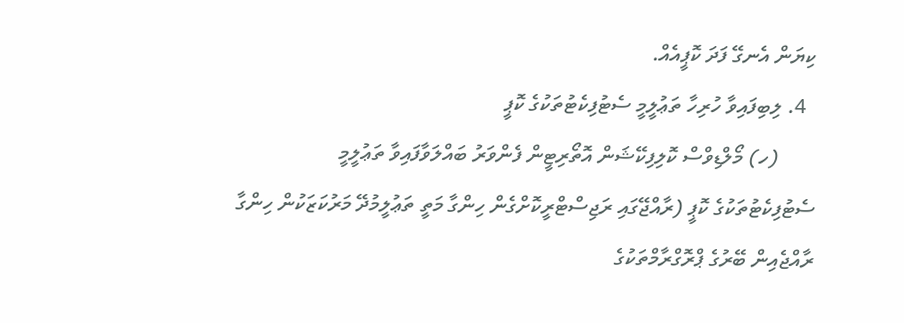ކިޔަން އެނގޭ ފަދަ ކޮޕީއެއް.
  4. ލިބިފައިވާ ހުރިހާ ތަޢުލީމީ ސެޓުފިކެޓުތަކުގެ ކޮޕީ
       (ހ) މޯލްޑިވްސް ކޮލިފިކޭޝަން އޮތޯރިޓީން ފެންވަރު ބައްލަވާފައިވާ ތަޢުލީމީ ސެޓުފިކެޓުތަކުގެ ކޮޕީ (ރާއްޖޭގައި ރަޖިސްޓްރީކޮށްގެން ހިންގާ މަތީ ތަޢުލީމުދޭ މަރުކަޒަކުން ހިންގާ ރާއްޖެއިން ބޭރުގެ ޕްރޮގްރާމްތަކުގެ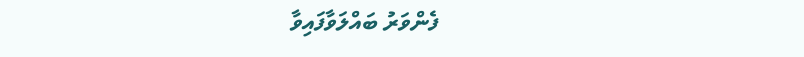ފެންވަރު ބައްލަވާފައިވާ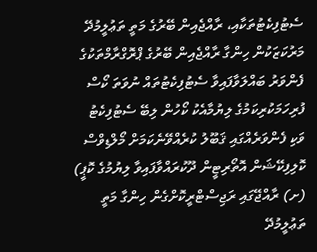ސެޓުފިކެޓުތަކާއި، ރާއްޖެއިން ބޭރުގެ މަތީ ތަޢުލީމުދޭ މަރުކަޒަކުން ހިންގާ ރާއްޖެއިން ބޭރުގެ ޕްރޮގްރާމްތަކުގެ ފެންވަރު ބައްލަވާފައިވާ ސެޓުފިކެޓުތައް ނުވަތަ ކޯސް ފުރިހަމަކުރިކަމުގެ ލިޔުމާއެކު ކޯހުން ލިބޭ ސެޓުފިކެޓު ވަކި ފެންވަރެއްގައި ޤަބޫލު ކުރެއްވޭނެކަމަށް މޯލްޑިވްސް ކޮލިފިކޭޝަން އޮތޯރިޓީން ދޫކުރައްވާފައިވާ ލިޔުމުގެ ކޮޕީ)
(ށ) ރާއްޖޭގައި ރަޖިސްޓްރީކޮށްގެން ހިންގާ މަތީ ތަޢުލީމުދޭ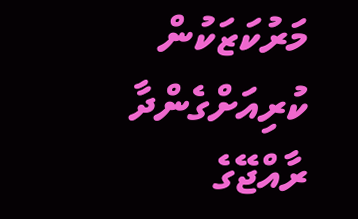މަރުކަޒަކުން ކުރިއަށްގެންދާ ރާއްޖޭގެ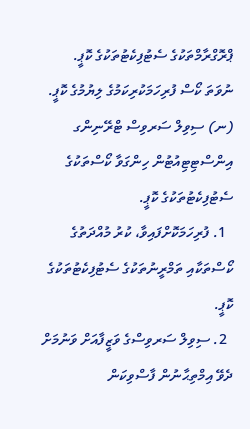ޕްރޮގްރާމްތަކުގެ ސެޓުފިކެޓުތަކުގެ ކޮޕީ.  ނުވަތަ ކޯސް ފުރިހަމަކުރިކަމުގެ ލިޔުމުގެ ކޮޕީ.
(ނ) ސިވިލް ސަރވިސް ޓްރޭނިންގ އިންސްޓިޓިއުޓުން ހިންގަވާ ކޯސްތަކުގެ ސެޓުފިކެޓުތަކުގެ ކޮޕީ.
  1. ފުރިހަމަކޮށްފައިވާ، ކުރު މުއްދަތުގެ ކޯސްތަކާއި ތަމްރީނުތަކުގެ ސެޓުފިކެޓުތަކުގެ ކޮޕީ.
  2. ސިވިލް ސަރވިސްގެ ވަޒީފާއަށް ވަނުމަށް ދެވޭ އިމްތިޙާނުން ފާސްވިކަން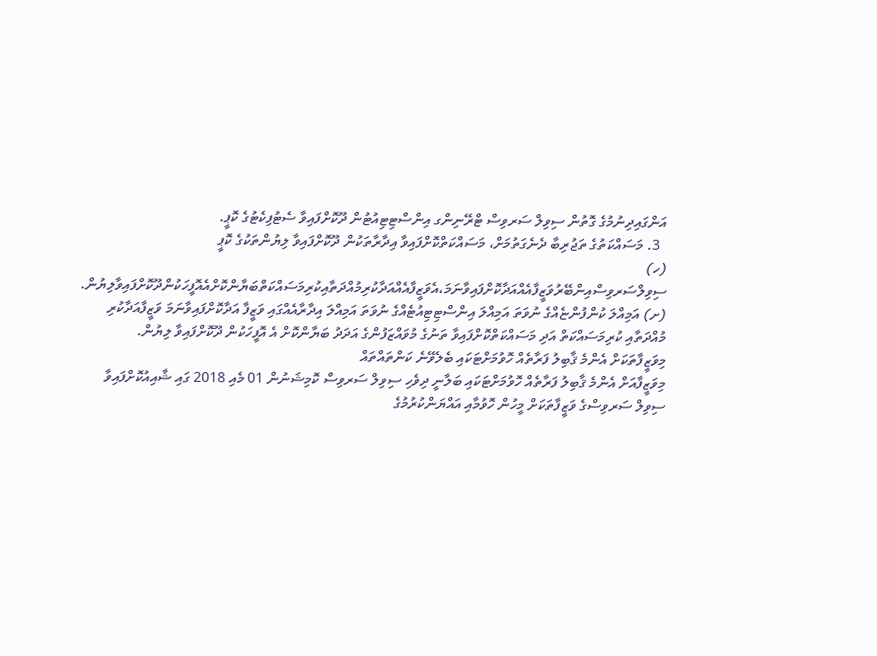އަންގައިދިނުމުގެ ގޮތުން ސިވިލް ސަރވިސް ޓްރޭނިންގ އިންސްޓިޓިއުޓުން ދޫކޮށްފައިވާ ސެޓުފިކެޓުގެ ކޮޕީ.
  3. މަސައްކަތުގެ ތަޖުރިބާ ދެނެގަތުމަށް، މަސައްކަތްކޮށްފައިވާ އިދާރާތަކުން ދޫކޮށްފައިވާ ލިޔުންތަކުގެ ކޮޕީ
(ހ) ސިވިލްސަރވިސްއިންބޭރުވަޒީފާއެއްއަދާކޮށްފައިވާނަމަ،އެވަޒީފާއެއްއަދާކުރިމުއްދަތާއިކުރިމަސައްކަތްބަޔާންކޮށްއެއޮފީހަކުންދޫކޮށްފައިވާލިޔުން.
(ށ) އަމިއްލަ ކުންފުންޏެއްގެ ނުވަތަ އަމިއްލަ އިންސްޓިޓިއުޓެއްގެ ނުވަތަ އަމިއްލަ އިދާރާއެއްގައި ވަޒީފާ އަދާކޮށްފައިވާނަމަ ވަޒީފާއަދާކުރި މުއްދަތާއި ކުރިމަސައްކަތް އަދި މަސައްކަތްކޮށްފައިވާ ތަނުގެ މުވައްޒަފުންގެ އަދަދު ބަޔާންކޮށް އެ އޮފީހަކުން ދޫކޮށްފައިވާ ލިޔުން.
މިވަޒީފާތަކަށް އެންމެ ޤާބިލު ފަރާތެއް ހޮވުމަށްޓަކައި ބެލެވޭނެ ކަންތައްތައް
މިވަޒީފާއަށް އެންމެ ޤާބިލު ފަރާތެއް ހޮވުމަށްޓަކައި ބަލާނީ ދިވެހި ސިވިލް ސަރވިސް ކޮމިޝަނުން 01 މެއި 2018 ގައި ޝާއިއުކޮށްފައިވާ ސިވިލް ސަރވިސްގެ ވަޒީފާތަކަށް މީހުން ހޮވުމާއި އައްޔަންކުރުމުގެ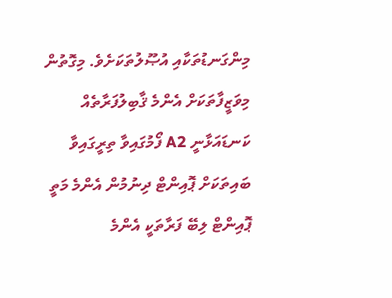މިންގަނޑުތަކާއި އުޞޫލުތަކަށެވެ. މިގޮތުން މިވަޒީފާތަކަށް އެންމެ ޤާބިލުފަރާތެއް ކަނޑައަޅާނީ A2 ފޯމުގައިވާ ތިރީގައިވާ ބައިތަކަށް ޕޮއިންޓް ދިނުމުން އެންމެ މަތީ ޕޮއިންޓް ލިބޭ ފަރާތަކީ އެންމެ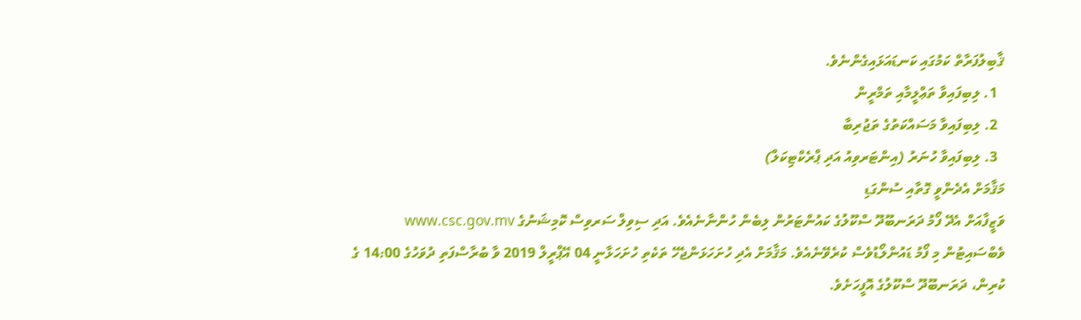ޤާބިލުފަރާތް ކަމުގައި ކަނޑައަޅައިގެންނެވެ.
  1. ލިބިފައިވާ ތަޢްލީމާއި ތަމްރީން
  2. ލިބިފައިވާ މަސައްކަތުގެ ތަޖުރިބާ
  3. ލިބިފައިވާ ހުނަރު (އިންޓަރވިއު އަދި ޕްރެކްޓިކަލް)
މަޤާމަށް އެދެންވީ ގޮތާއި ސުންގަޑި
ވަޒީފާއަށް އެދޭ ފޯމު ދަރަނބޫދޫ ސްކޫލުގެ ކައުންޓަރުން ލިބެން ހުންނާނެއެވެ. އަދި ސިވިލް ސަރވިސް ކޮމިޝަނުގެ www.csc.gov.mv ވެބްސައިޓުން މި ފޯމު ޑައުންލޯޑުވެސް ކުރެވޭނެއެވެ. މަޤާމަށް އެދި ހުށަހަޅަންޖެހޭ ތަކެތި ހުށަހަޅާނީ 04 އޭޕްރީލް 2019 ވާ ބުރާސްފަތި ދުވަހުގެ 14:00 ގެ ކުރިން، ދަރަނބޫދޫ ސްކޫލުގެ އޮފީހަށެވެ.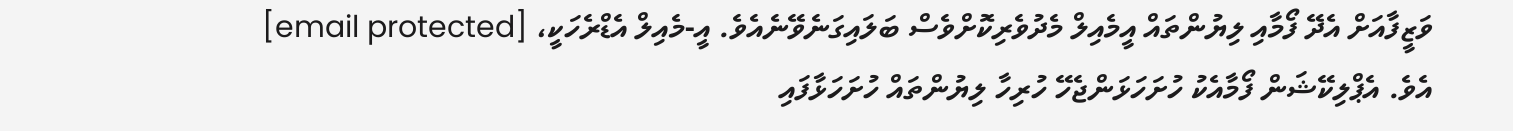ވަޒީފާއަށް އެދޭ ފޯމާއި ލިޔުންތައް އީމެއިލް މެދުވެރިކޮށްވެސް ބަލައިގަނެވޭނެއެވެ. އީ-މެއިލް އެޑްރެހަކީ، [email protected] އެވެ. އެޕްލިކޭޝަން ފޯމާއެކު ހުށަހަޅަންޖެހޭ ހުރިހާ ލިޔުންތައް ހުށަހަޅާފައި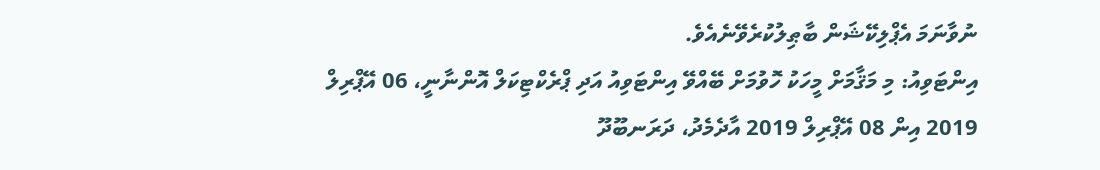ނުވާނަމަ އެޕްލިކޭޝަން ބާޠިލުކުރެވޭނެއެވެ.
އިންޓަވިއު: މި މަޤާމަށް މީހަކު ހޮވުމަށް ބޭއްވޭ އިންޓަވިއު އަދި ޕްރެކްޓިކަލް އޮންނާނީ، 06 އޭޕްރިލް 2019 އިން 08 އޭޕްރިލް 2019 އާދެމެދު، ދަރަނބޫދޫ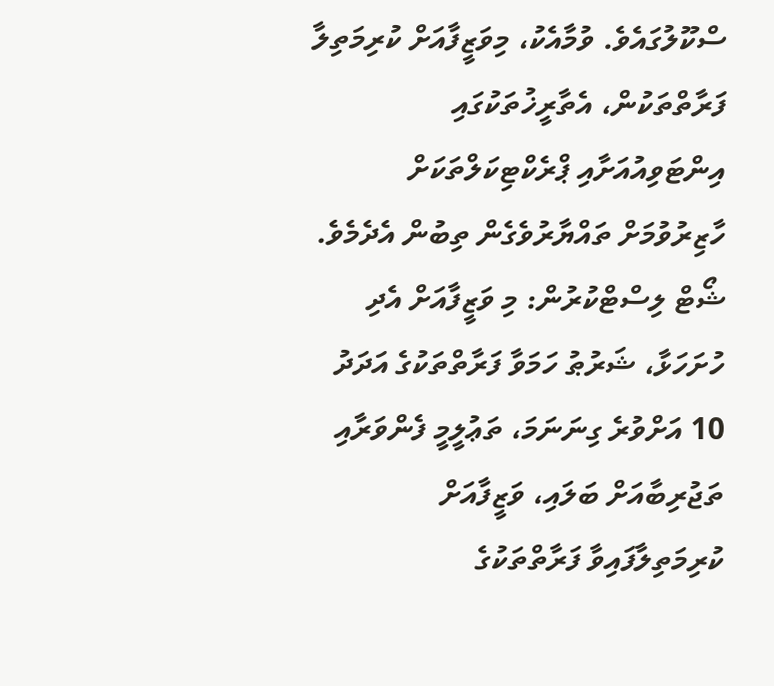ސްކޫލުގައެވެ. ވުމާއެކު، މިވަޒީފާއަށް ކުރިމަތިލާ ފަރާތްތަކުން، އެތާރީޚުތަކުގައި އިންޓަވިއުއަށާއި ޕްރެކްޓިކަލްތަކަށް ހާޒިރުވުމަށް ތައްޔާރުވެގެން ތިބުން އެދެމެވެ.
ޝޯޓް ލިސްޓްކުރުން: މި ވަޒީފާއަށް އެދި ހުށަހަޅާ، ޝަރުޠު ހަމަވާ ފަރާތްތަކުގެ އަދަދު 10 އަށްވުރެ ގިނަނަމަ، ތަޢުލީމީ ފެންވަރާއި ތަޖުރިބާއަށް ބަލައި، ވަޒީފާއަށް ކުރިމަތިލާފައިވާ ފަރާތްތަކުގެ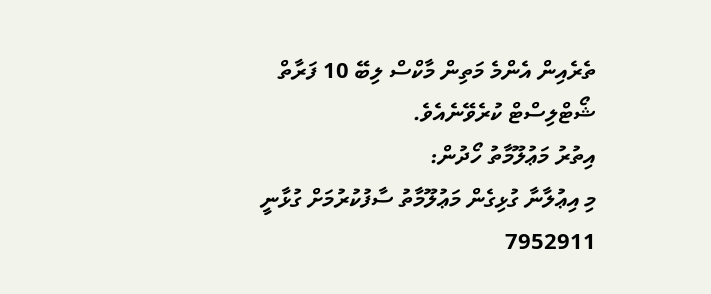ތެރެއިން އެންމެ މަތިން މާކްސް ލިބޭ 10 ފަރާތް ޝޯޓްލިސްޓް ކުރެވޭނެއެވެ.
އިތުރު މަޢުލޫމާތު ހޯދުން:
މި އިޢުލާނާ ގުޅިގެން މަޢުލޫމާތު ސާފުކުރުމަށް ގުޅާނީ 7952911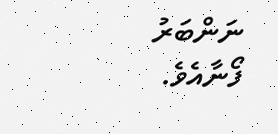ނަންބަރު ފޯނާއެވެ.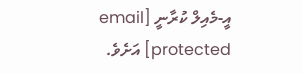އީ-މެއިލް ކުރާނީ [email protected] އަށެވެ.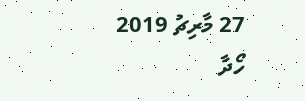27 މާރިޗު 2019
ހޯދާ